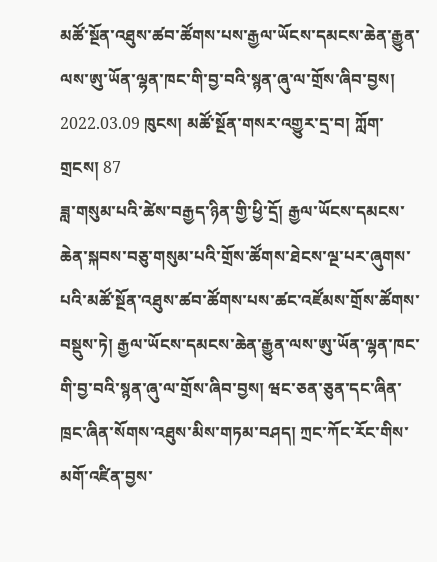མཚོ་སྔོན་འཐུས་ཚབ་ཚོགས་པས་རྒྱལ་ཡོངས་དམངས་ཆེན་རྒྱུན་ལས་ཨུ་ཡོན་ལྷན་ཁང་གི་བྱ་བའི་སྙན་ཞུ་ལ་གྲོས་ཞིབ་བྱས།
2022.03.09 ཁུངས། མཚོ་སྔོན་གསར་འགྱུར་དྲ་བ། ཀློག་གྲངས། 87
ཟླ་གསུམ་པའི་ཚེས་བརྒྱད་ཉིན་གྱི་ཕྱི་དྲོ། རྒྱལ་ཡོངས་དམངས་ཆེན་སྐབས་བཅུ་གསུམ་པའི་གྲོས་ཚོགས་ཐེངས་ལྔ་པར་ཞུགས་པའི་མཚོ་སྔོན་འཐུས་ཚབ་ཚོགས་པས་ཚང་འཛོམས་གྲོས་ཚོགས་བསྡུས་ཏེ། རྒྱལ་ཡོངས་དམངས་ཆེན་རྒྱུན་ལས་ཨུ་ཡོན་ལྷན་ཁང་གི་བྱ་བའི་སྙན་ཞུ་ལ་གྲོས་ཞིབ་བྱས། ཝང་ཅན་ཅུན་དང་ཞིན་ཁྲང་ཞིན་སོགས་འཐུས་མིས་གཏམ་བཤད། ཀྲང་ཀོང་རོང་གིས་མགོ་འཛིན་བྱས་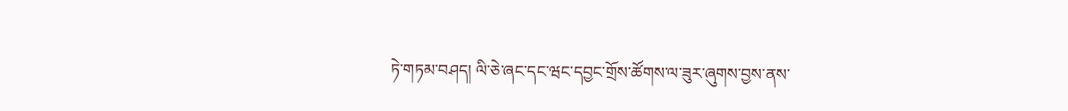ཏེ་གཏམ་བཤད། ལི་ཅེ་ཞང་དང་ཝང་དབྱང་གྲོས་ཚོགས་ལ་ཟུར་ཞུགས་བྱས་ནས་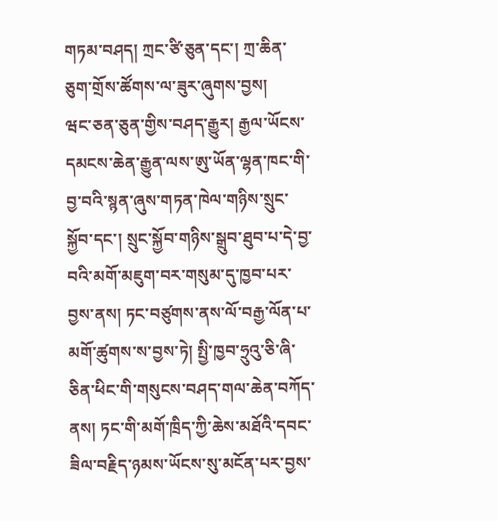གཏམ་བཤད། ཀྲང་ཙི་ཅུན་དང་། ཀྲ་ཆིན་ཅུག་གྲོས་ཚོགས་ལ་ཟུར་ཞུགས་བྱས།
ཝང་ཅན་ཅུན་གྱིས་བཤད་རྒྱུར། རྒྱལ་ཡོངས་དམངས་ཆེན་རྒྱུན་ལས་ཨུ་ཡོན་ལྷན་ཁང་གི་བྱ་བའི་སྙན་ཞུས་གཏན་ཁེལ་གཉིས་སྲུང་སྐྱོབ་དང་། སྲུང་སྐྱོབ་གཉིས་སྒྲུབ་ཐུབ་པ་དེ་བྱ་བའི་མགོ་མཇུག་བར་གསུམ་དུ་ཁྱབ་པར་བྱས་ནས། ཏང་བཙུགས་ནས་ལོ་བརྒྱ་ལོན་པ་མགོ་ཚུགས་ས་བྱས་ཏེ། སྤྱི་ཁྱབ་ཧྲུའུ་ཅི་ཞི་ཅིན་ཕིང་གི་གསུངས་བཤད་གལ་ཆེན་བཀོད་ནས། ཏང་གི་མགོ་ཁྲིད་ཀྱི་ཆེས་མཐོའི་དབང་ཟིལ་བརྗིད་ཉམས་ཡོངས་སུ་མངོན་པར་བྱས་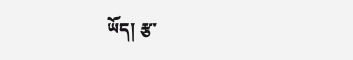ཡོད། རྩ་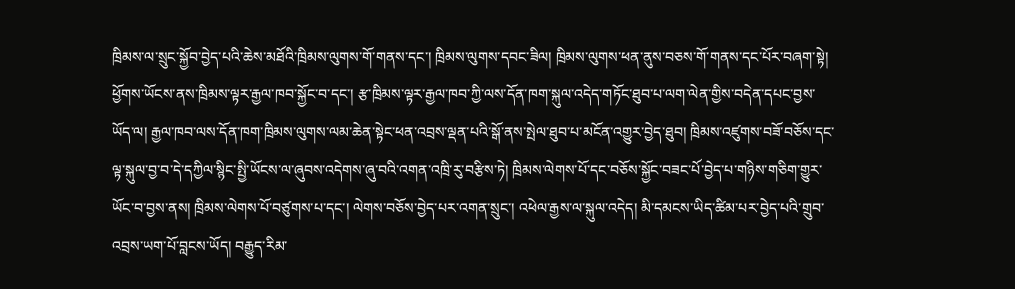ཁྲིམས་ལ་སྲུང་སྐྱོབ་བྱེད་པའི་ཆེས་མཐོའི་ཁྲིམས་ལུགས་གོ་གནས་དང་། ཁྲིམས་ལུགས་དབང་ཟིལ། ཁྲིམས་ལུགས་ཕན་ནུས་བཅས་གོ་གནས་དང་པོར་བཞག་སྟེ། ཕྱོགས་ཡོངས་ནས་ཁྲིམས་ལྟར་རྒྱལ་ཁབ་སྐྱོང་བ་དང་། རྩ་ཁྲིམས་ལྟར་རྒྱལ་ཁབ་ཀྱི་ལས་དོན་ཁག་སྐུལ་འདེད་གཏོང་ཐུབ་པ་ལག་ལེན་གྱིས་བདེན་དཔང་བྱས་ཡོད་ལ། རྒྱལ་ཁབ་ལས་དོན་ཁག་ཁྲིམས་ལུགས་ལམ་ཆེན་སྟེང་ཕན་འབྲས་ལྡན་པའི་སྒོ་ནས་སྤེལ་ཐུབ་པ་མངོན་འགྱུར་བྱེད་ཐུབ། ཁྲིམས་འཛུགས་བཟོ་བཅོས་དང་ལྟ་སྐུལ་བྱ་བ་དེ་དཀྱིལ་སྙིང་སྤྱི་ཡོངས་ལ་ཞུབས་འདེགས་ཞུ་བའི་འགན་འཁྲི་རུ་བརྩིས་ཏེ། ཁྲིམས་ལེགས་པོ་དང་བཅོས་སྐྱོང་བཟང་པོ་བྱེད་པ་གཉིས་གཅིག་གྱུར་ཡོང་བ་བྱས་ནས། ཁྲིམས་ལེགས་པོ་བཙུགས་པ་དང་། ལེགས་བཅོས་བྱེད་པར་འགན་སྲུང་། འཕེལ་རྒྱས་ལ་སྐུལ་འདེད། མི་དམངས་ཡིད་ཚིམ་པར་བྱེད་པའི་གྲུབ་འབྲས་ཡག་པོ་བླངས་ཡོད། བརྒྱུད་རིམ་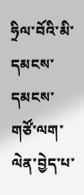ཧྲིལ་བོའི་མི་དམངས་དམངས་གཙོ་ལག་ལེན་བྱེད་པ་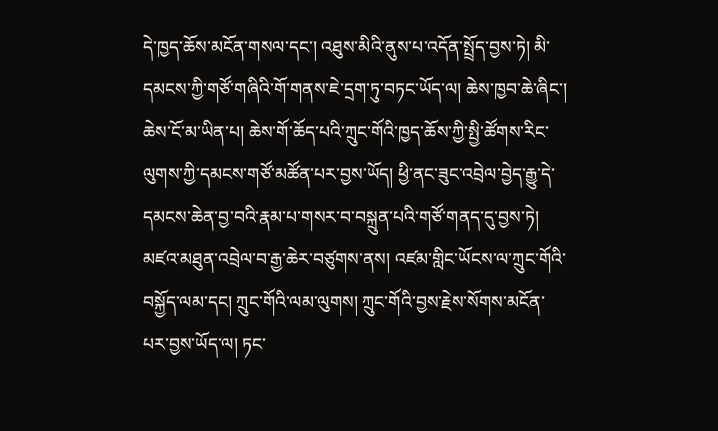དེ་ཁྱད་ཆོས་མངོན་གསལ་དང་། འཐུས་མིའི་ནུས་པ་འདོན་སྤྲོད་བྱས་ཏེ། མི་དམངས་ཀྱི་གཙོ་གཞིའི་གོ་གནས་ཇེ་དྲག་ཏུ་བཏང་ཡོད་ལ། ཆེས་ཁྱབ་ཆེ་ཞིང་། ཆེས་ངོ་མ་ཡིན་པ། ཆེས་གོ་ཆོད་པའི་ཀྲུང་གོའི་ཁྱད་ཆོས་ཀྱི་སྤྱི་ཚོགས་རིང་ལུགས་ཀྱི་དམངས་གཙོ་མཚོན་པར་བྱས་ཡོད། ཕྱི་ནང་ཟུང་འབྲེལ་བྱེད་རྒྱུ་དེ་དམངས་ཆེན་བྱ་བའི་རྣམ་པ་གསར་བ་བསྐྲུན་པའི་གཙོ་གནད་དུ་བྱས་ཏེ། མཛའ་མཐུན་འབྲེལ་བ་རྒྱ་ཆེར་བཙུགས་ནས། འཛམ་གླིང་ཡོངས་ལ་ཀྲུང་གོའི་བསྐྱོད་ལམ་དང། ཀྲུང་གོའི་ལམ་ལུགས། ཀྲུང་གོའི་བྱས་རྗེས་སོགས་མངོན་པར་བྱས་ཡོད་ལ། ཏང་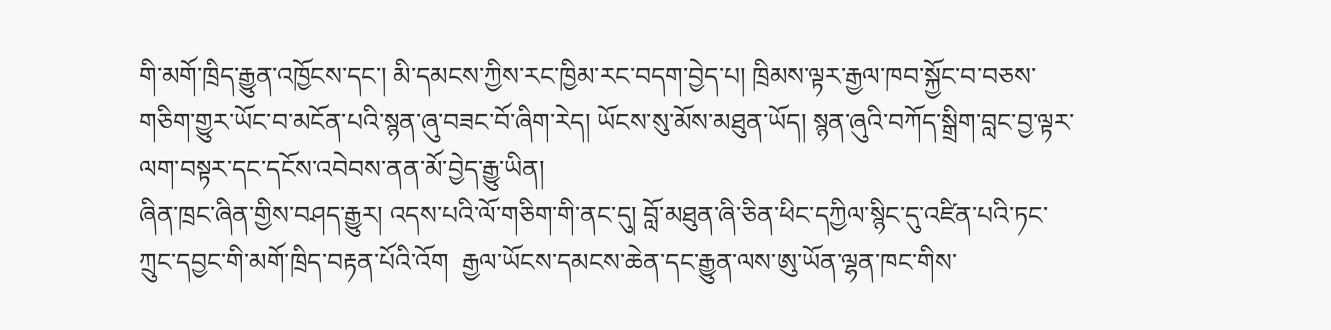གི་མགོ་ཁྲིད་རྒྱུན་འཁྱོངས་དང་། མི་དམངས་ཀྱིས་རང་ཁྱིམ་རང་བདག་བྱེད་པ། ཁྲིམས་ལྟར་རྒྱལ་ཁབ་སྐྱོང་བ་བཅས་གཅིག་གྱུར་ཡོང་བ་མངོན་པའི་སྙན་ཞུ་བཟང་བོ་ཞིག་རེད། ཡོངས་སུ་མོས་མཐུན་ཡོད། སྙན་ཞུའི་བཀོད་སྒྲིག་བླང་བྱ་ལྟར་ལག་བསྟར་དང་དངོས་འབེབས་ནན་མོ་བྱེད་རྒྱུ་ཡིན།
ཞིན་ཁྲང་ཞིན་གྱིས་བཤད་རྒྱུར། འདས་པའི་ལོ་གཅིག་གི་ནང་དུ། བློ་མཐུན་ཞི་ཅིན་ཕིང་དཀྱིལ་སྙིང་དུ་འཛིན་པའི་ཏང་ཀྲུང་དབྱང་གི་མགོ་ཁྲིད་བརྟན་པོའི་འོག  རྒྱལ་ཡོངས་དམངས་ཆེན་དང་རྒྱུན་ལས་ཨུ་ཡོན་ལྷན་ཁང་གིས་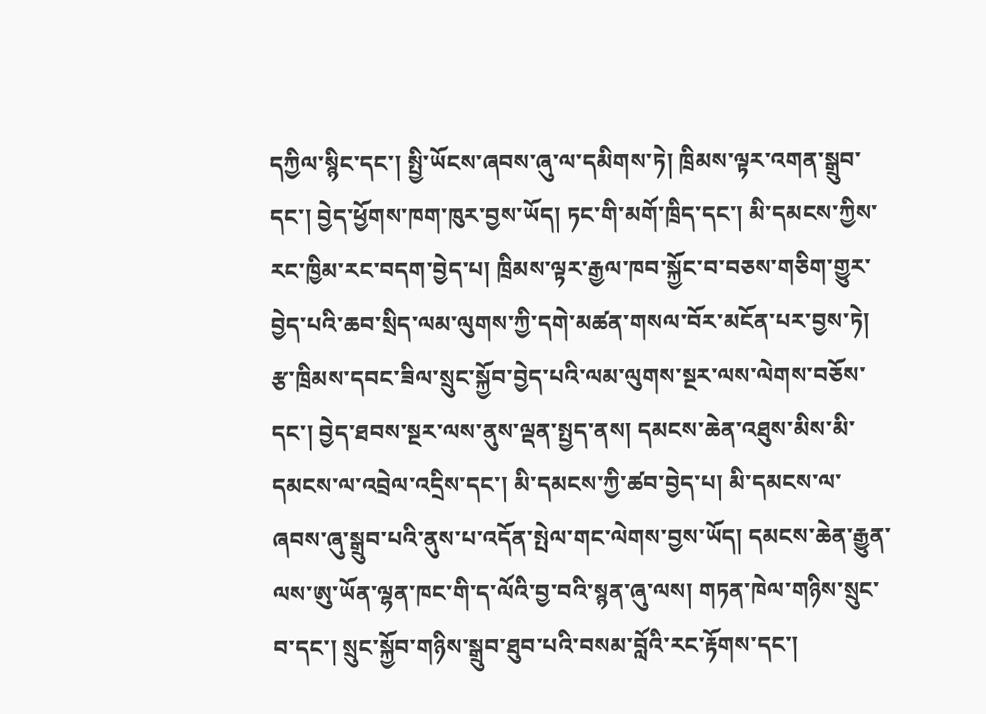དཀྱིལ་སྙིང་དང་། སྤྱི་ཡོངས་ཞབས་ཞུ་ལ་དམིགས་ཏེ། ཁྲིམས་ལྟར་འགན་སྒྲུབ་དང་། བྱེད་ཕྱོགས་ཁག་ཁུར་བྱས་ཡོད། ཏང་གི་མགོ་ཁྲིད་དང་། མི་དམངས་ཀྱིས་རང་ཁྱིམ་རང་བདག་བྱེད་པ། ཁྲིམས་ལྟར་རྒྱལ་ཁབ་སྐྱོང་བ་བཅས་གཅིག་གྱུར་བྱེད་པའི་ཆབ་སྲིད་ལམ་ལུགས་ཀྱི་དགེ་མཚན་གསལ་བོར་མངོན་པར་བྱས་ཏེ། རྩ་ཁྲིམས་དབང་ཟིལ་སྲུང་སྐྱོབ་བྱེད་པའི་ལམ་ལུགས་སྔར་ལས་ལེགས་བཅོས་དང་། བྱེད་ཐབས་སྔར་ལས་ནུས་ལྡན་སྤྱད་ནས། དམངས་ཆེན་འཐུས་མིས་མི་དམངས་ལ་འབྲེལ་འདྲིས་དང་། མི་དམངས་ཀྱི་ཚབ་བྱེད་པ། མི་དམངས་ལ་ཞབས་ཞུ་སྒྲུབ་པའི་ནུས་པ་འདོན་སྤེལ་གང་ལེགས་བྱས་ཡོད། དམངས་ཆེན་རྒྱུན་ལས་ཨུ་ཡོན་ལྷན་ཁང་གི་ད་ལོའི་བྱ་བའི་སྙན་ཞུ་ལས། གཏན་ཁེལ་གཉིས་སྲུང་བ་དང་། སྲུང་སྐྱོབ་གཉིས་སྒྲུབ་ཐུབ་པའི་བསམ་བློའི་རང་རྟོགས་དང་།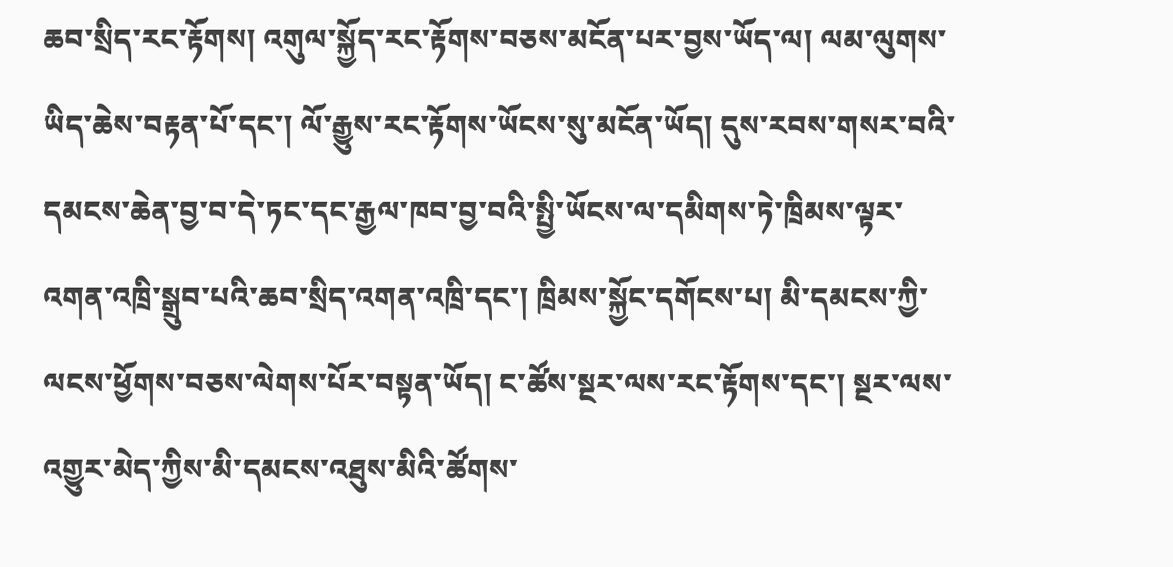ཆབ་སྲིད་རང་རྟོགས། འགུལ་སྐྱོད་རང་རྟོགས་བཅས་མངོན་པར་བྱས་ཡོད་ལ། ལམ་ལུགས་ཡིད་ཆེས་བརྟན་པོ་དང་། ལོ་རྒྱུས་རང་རྟོགས་ཡོངས་སུ་མངོན་ཡོད། དུས་རབས་གསར་བའི་དམངས་ཆེན་བྱ་བ་དེ་ཏང་དང་རྒྱལ་ཁབ་བྱ་བའི་སྤྱི་ཡོངས་ལ་དམིགས་ཏེ་ཁྲིམས་ལྟར་འགན་འཁྲི་སྒྲུབ་པའི་ཆབ་སྲིད་འགན་འཁྲི་དང་། ཁྲིམས་སྐྱོང་དགོངས་པ། མི་དམངས་ཀྱི་ལངས་ཕྱོགས་བཅས་ལེགས་པོར་བསྟན་ཡོད། ང་ཚོས་སྔར་ལས་རང་རྟོགས་དང་། སྔར་ལས་འགྱུར་མེད་ཀྱིས་མི་དམངས་འཐུས་མིའི་ཚོགས་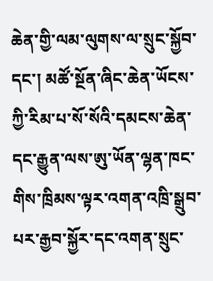ཆེན་གྱི་ལམ་ལུགས་ལ་སྲུང་སྐྱོབ་དང་། མཚོ་སྔོན་ཞིང་ཆེན་ཡོངས་ཀྱི་རིམ་པ་སོ་སོའི་དམངས་ཆེན་དང་རྒྱུན་ལས་ཨུ་ཡོན་ལྷན་ཁང་གིས་ཁྲིམས་ལྟར་འགན་འཁྲི་སྒྲུབ་པར་རྒྱབ་སྐྱོར་དང་འགན་སྲུང་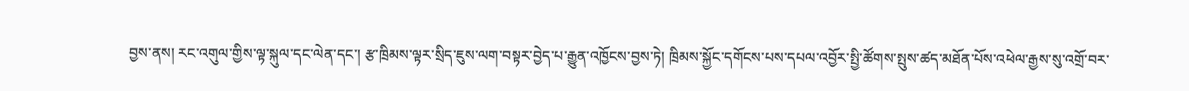བྱས་ནས། རང་འགུལ་གྱིས་ལྟ་སྐུལ་དང་ལེན་དང་། རྩ་ཁྲིམས་ལྟར་སྲིད་ཇུས་ལག་བསྟར་བྱེད་པ་རྒྱུན་འཁྱོངས་བྱས་ཏེ། ཁྲིམས་སྐྱོང་དགོངས་པས་དཔལ་འབྱོར་སྤྱི་ཚོགས་སྤུས་ཚད་མཐོན་པོས་འཕེལ་རྒྱས་སུ་འགྲོ་བར་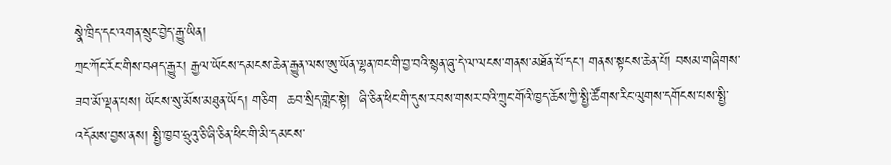སྣེ་ཁྲིད་དང་འགན་སྲུང་བྱེད་རྒྱུ་ཡིན།
ཀྲང་ཀོང་རོང་གིས་བཤད་རྒྱུར། རྒྱལ་ཡོངས་དམངས་ཆེན་རྒྱུན་ལས་ཨུ་ཡོན་ལྷན་ཁང་གི་བྱ་བའི་སྙན་ཞུ་དེ་ལ་ལངས་གནས་མཐོན་པོ་དང་། གནས་སྟངས་ཆེན་པོ། བསམ་གཞིགས་ཟབ་མོ་ལྡན་པས། ཡོངས་སུ་མོས་མཐུན་ཡོད། གཅིག  ཆབ་སྲིད་གླེང་སྟེ།  ཞི་ཅིན་ཕིང་གི་དུས་རབས་གསར་བའི་ཀྲུང་གོའི་ཁྱད་ཆོས་ཀྱི་སྤྱི་ཚོགས་རིང་ལུགས་དགོངས་པས་སྤྱི་འདོམས་བྱས་ནས། སྤྱི་ཁྱབ་ཧྲུའུ་ཅི་ཞི་ཅིན་ཕིང་གི་མི་དམངས་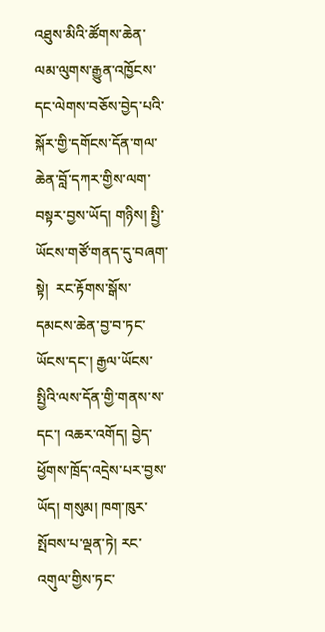འཐུས་མིའི་ཚོགས་ཆེན་ལམ་ལུགས་རྒྱུན་འཁྱོངས་དང་ལེགས་བཅོས་བྱེད་པའི་སྐོར་གྱི་དགོངས་དོན་གལ་ཆེན་བློ་དཀར་གྱིས་ལག་བསྟར་བྱས་ཡོད། གཉིས། སྤྱི་ཡོངས་གཙོ་གནད་དུ་བཞག་སྟེ།  རང་རྟོགས་སྒོས་དམངས་ཆེན་བྱ་བ་ཏང་ཡོངས་དང་། རྒྱལ་ཡོངས་སྤྱིའི་ལས་དོན་གྱི་གནས་ས་དང་། འཆར་འགོད། བྱེད་ཕྱོགས་ཁྲོད་འདྲེས་པར་བྱས་ཡོད། གསུམ། ཁག་ཁུར་སྤོབས་པ་ལྡན་ཏེ། རང་འགུལ་གྱིས་ཏང་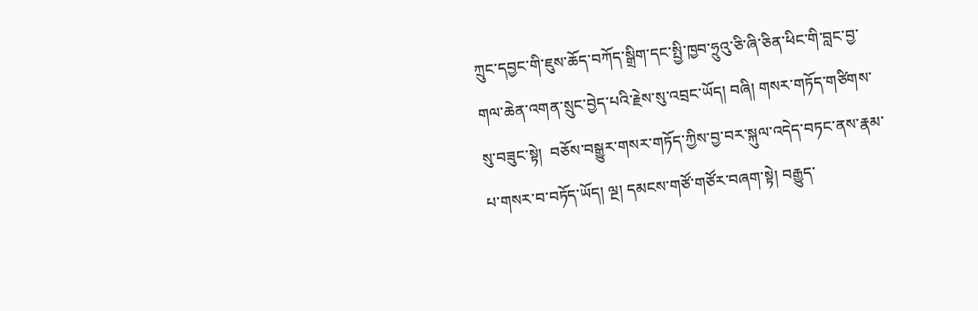ཀྲུང་དབྱང་གི་ཇུས་ཆོད་བཀོད་སྒྲིག་དང་སྤྱི་ཁྱབ་ཧྲུའུ་ཅི་ཞི་ཅིན་ཕིང་གི་བླང་བྱ་གལ་ཆེན་འགན་སྲུང་བྱེད་པའི་རྗེས་སུ་འབྲང་ཡོད། བཞི། གསར་གཏོད་གཙིགས་སུ་བཟུང་སྟེ།  བཅོས་བསྒྱུར་གསར་གཏོད་ཀྱིས་བྱ་བར་སྐུལ་འདེད་བཏང་ནས་རྣམ་པ་གསར་བ་བཏོད་ཡོད། ལྔ། དམངས་གཙོ་གཙོར་བཞག་སྟེ། བརྒྱུད་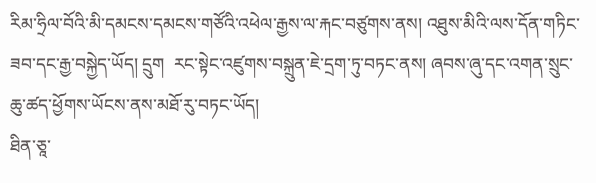རིམ་ཧྲིལ་བོའི་མི་དམངས་དམངས་གཙོའི་འཕེལ་རྒྱས་ལ་རྐང་བཙུགས་ནས། འཐུས་མིའི་ལས་དོན་གཏིང་ཟབ་དང་རྒྱ་བསྐྱེད་ཡོད། དྲུག  རང་སྟེང་འཛུགས་བསྐྲུན་ཇེ་དྲག་ཏུ་བཏང་ནས། ཞབས་ཞུ་དང་འགན་སྲུང་ཆུ་ཚད་ཕྱོགས་ཡོངས་ནས་མཐོ་རུ་བཏང་ཡོད།
ཐིན་ཅཱ་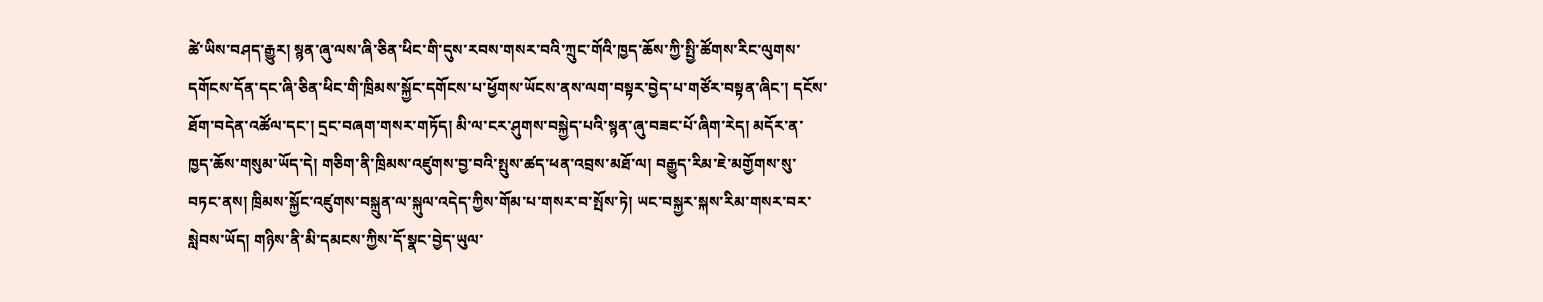ཚེ་ཡིས་བཤད་རྒྱུར། སྙན་ཞུ་ལས་ཞི་ཅིན་ཕིང་གི་དུས་རབས་གསར་བའི་ཀྲུང་གོའི་ཁྱད་ཆོས་ཀྱི་སྤྱི་ཚོགས་རིང་ལུགས་དགོངས་དོན་དང་ཞི་ཅིན་ཕིང་གི་ཁྲིམས་སྐྱོང་དགོངས་པ་ཕྱོགས་ཡོངས་ནས་ལག་བསྟར་བྱེད་པ་གཙོར་བསྟན་ཞིང་། དངོས་ཐོག་བདེན་འཚོལ་དང་། དྲང་བཞག་གསར་གཏོད། མི་ལ་ངར་ཤུགས་བསྐྱེད་པའི་སྙན་ཞུ་བཟང་པོ་ཞིག་རེད། མདོར་ན་ཁྱད་ཆོས་གསུམ་ཡོད་དེ། གཅིག་ནི་ཁྲིམས་འཛུགས་བྱ་བའི་སྤུས་ཚད་ཕན་འབྲས་མཐོ་ལ། བརྒྱུད་རིམ་ཇེ་མགྱོགས་སུ་བཏང་ནས། ཁྲིམས་སྐྱོང་འཛུགས་བསྐྲུན་ལ་སྐུལ་འདེད་ཀྱིས་གོམ་པ་གསར་བ་སྤོས་ཏེ། ཡང་བསྐྱར་སྐས་རིམ་གསར་བར་སླེབས་ཡོད། གཉིས་ནི་མི་དམངས་ཀྱིས་དོ་སྣང་བྱེད་ཡུལ་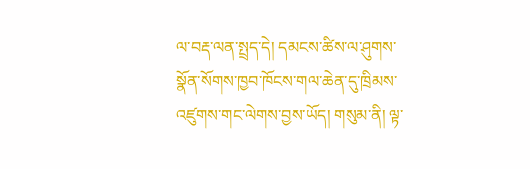ལ་བརྡ་ལན་སྤྲད་དེ། དམངས་ཚིས་ལ་ཤུགས་སྣོན་སོགས་ཁྱབ་ཁོངས་གལ་ཆེན་དུ་ཁྲིམས་འཛུགས་གང་ལེགས་བྱས་ཡོད། གསུམ་ནི། ལྟ་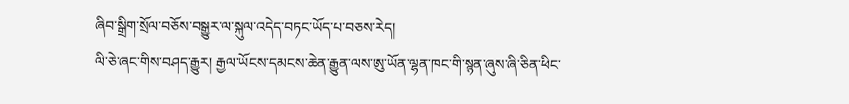ཞིབ་སྒྲིག་སྲོལ་བཅོས་བསྒྱུར་ལ་སྐུལ་འདེད་བཏང་ཡོད་པ་བཅས་རེད།
ལི་ཅེ་ཞང་གིས་བཤད་རྒྱུར། རྒྱལ་ཡོངས་དམངས་ཆེན་རྒྱུན་ལས་ཨུ་ཡོན་ལྷན་ཁང་གི་སྙན་ཞུས་ཞི་ཅིན་ཕིང་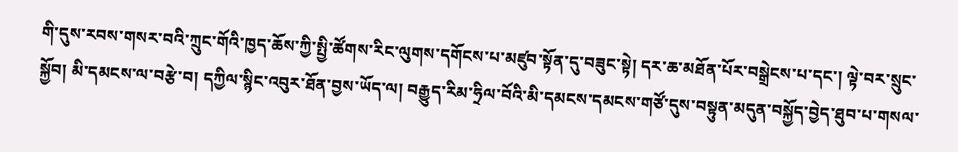གི་དུས་རབས་གསར་བའི་ཀྲུང་གོའི་ཁྱད་ཆོས་ཀྱི་སྤྱི་ཚོགས་རིང་ལུགས་དགོངས་པ་མཛུབ་སྟོན་དུ་བཟུང་སྟེ། དར་ཆ་མཐོན་པོར་བསྒྲེངས་པ་དང་། ལྟེ་བར་སྲུང་སྐྱོབ། མི་དམངས་ལ་བརྩེ་བ། དཀྱིལ་སྙིང་འབུར་ཐོན་བྱས་ཡོད་ལ། བརྒྱུད་རིམ་ཧྲིལ་བོའི་མི་དམངས་དམངས་གཙོ་དུས་བསྟུན་མདུན་བསྐྱོད་བྱེད་ཐུབ་པ་གསལ་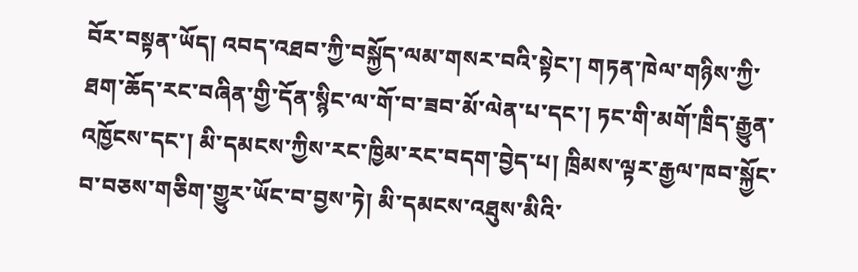བོར་བསྟན་ཡོད། འབད་འཐབ་ཀྱི་བསྐྱོད་ལམ་གསར་བའི་སྟེང་། གཏན་ཁེལ་གཉིས་ཀྱི་ཐག་ཆོད་རང་བཞིན་གྱི་དོན་སྙིང་ལ་གོ་བ་ཟབ་མོ་ལེན་པ་དང་། ཏང་གི་མགོ་ཁྲིད་རྒྱུན་འཁྱོངས་དང་། མི་དམངས་ཀྱིས་རང་ཁྱིམ་རང་བདག་བྱེད་པ། ཁྲིམས་ལྟར་རྒྱལ་ཁབ་སྐྱོང་བ་བཅས་གཅིག་གྱུར་ཡོང་བ་བྱས་ཏེ། མི་དམངས་འཐུས་མིའི་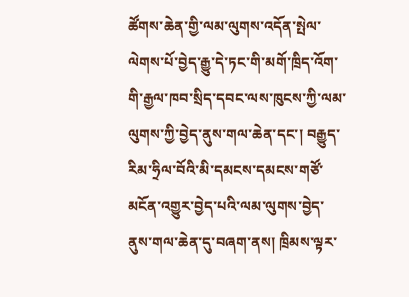ཚོགས་ཆེན་གྱི་ལམ་ལུགས་འདོན་སྤེལ་ལེགས་པོ་བྱེད་རྒྱུ་དེ་ཏང་གི་མགོ་ཁྲིད་འོག་གི་རྒྱལ་ཁབ་སྲིད་དབང་ལས་ཁུངས་ཀྱི་ལམ་ལུགས་ཀྱི་བྱེད་ནུས་གལ་ཆེན་དང་། བརྒྱུད་རིམ་ཧྲིལ་བོའི་མི་དམངས་དམངས་གཙོ་མངོན་འགྱུར་བྱེད་པའི་ལམ་ལུགས་བྱེད་ནུས་གལ་ཆེན་དུ་བཞག་ནས། ཁྲིམས་ལྟར་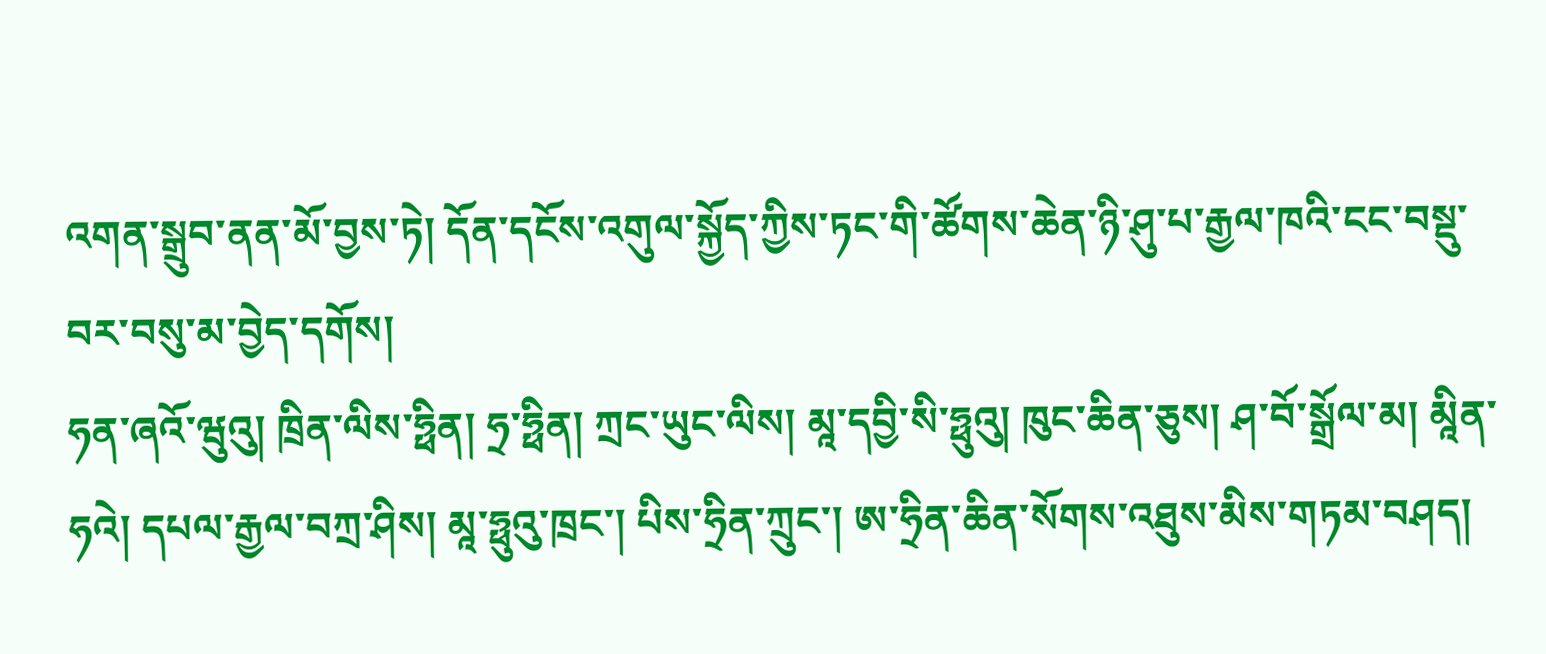འགན་སྒྲུབ་ནན་མོ་བྱས་ཏེ། དོན་དངོས་འགུལ་སྐྱོད་ཀྱིས་ཏང་གི་ཚོགས་ཆེན་ཉི་ཤུ་པ་རྒྱལ་ཁའི་ངང་བསྡུ་བར་བསུ་མ་བྱེད་དགོས།
ཧན་ཞའོ་ཝུའུ། ཁྲིན་ལིས་ཧྥིན། ཧྲ་ཧྥིན། ཀྲང་ཡུང་ལིས། མཱ་དབྱི་སི་ཧྥུའུ། ཁུང་ཆིན་ཅུས། ཤ་བོ་སྒྲོལ་མ། མཱིན་ཧའེ། དཔལ་རྒྱལ་བཀྲ་ཤིས། མཱ་ཧྥུའུ་ཁྲང་། པིས་ཧྲིན་ཀྲུང་། ཨ་ཧྲིན་ཆིན་སོགས་འཐུས་མིས་གཏམ་བཤད།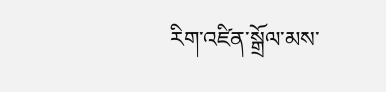རིག་འཛིན་སྒྲོལ་མས་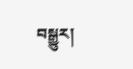བསྒྱུར།